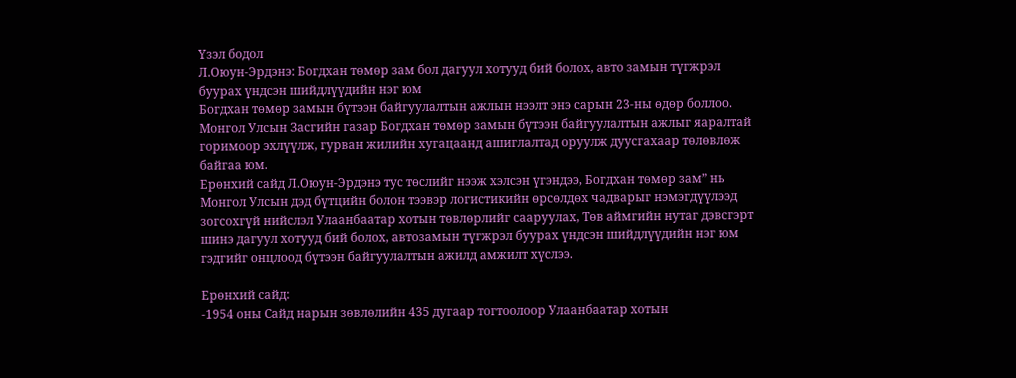Үзэл бодол
Л.Оюун-Эрдэнэ: Богдхан төмөр зам бол дагуул хотууд бий болох, авто замын түгжрэл буурах үндсэн шийдлүүдийн нэг юм
Богдхан төмөр замын бүтээн байгуулалтын ажлын нээлт энэ сарын 23-ны өдөр боллоо. Монгол Улсын Засгийн газар Богдхан төмөр замын бүтээн байгуулалтын ажлыг яаралтай горимоор эхлүүлж, гурван жилийн хугацаанд ашиглалтад оруулж дуусгахаар төлөвлөж байгаа юм.
Ерөнхий сайд Л.Оюун-Эрдэнэ тус төслийг нээж хэлсэн үгэндээ, Богдхан төмөр зам” нь Монгол Улсын дэд бүтцийн болон тээвэр логистикийн өрсөлдөх чадварыг нэмэгдүүлээд зогсохгүй нийслэл Улаанбаатар хотын төвлөрлийг сааруулах, Төв аймгийн нутаг дэвсгэрт шинэ дагуул хотууд бий болох, автозамын түгжрэл буурах үндсэн шийдлүүдийн нэг юм гэдгийг онцлоод бүтээн байгуулалтын ажилд амжилт хүслээ.

Ерөнхий сайд:
-1954 оны Сайд нарын зөвлөлийн 435 дугаар тогтоолоор Улаанбаатар хотын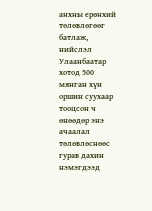анхны ерөнхий төлөвлөгөөг батлаж, нийслэл Улаанбаатар хотод 500 мянган хүн оршин суухаар тооцсон ч өнөөдөр энэ ачаалал төлөвлөснөөс гурав дахин нэмэгдээд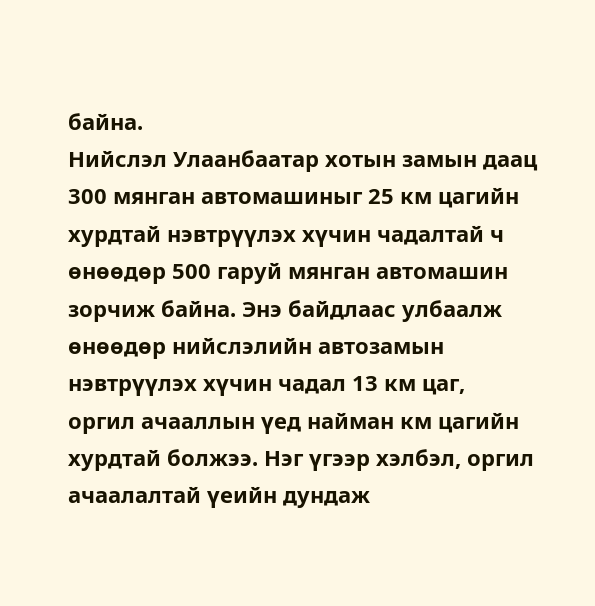байна.
Нийслэл Улаанбаатар хотын замын даац 300 мянган автомашиныг 25 км цагийн хурдтай нэвтрүүлэх хүчин чадалтай ч өнөөдөр 500 гаруй мянган автомашин зорчиж байна. Энэ байдлаас улбаалж өнөөдөр нийслэлийн автозамын нэвтрүүлэх хүчин чадал 13 км цаг, оргил ачааллын үед найман км цагийн хурдтай болжээ. Нэг үгээр хэлбэл, оргил ачаалалтай үеийн дундаж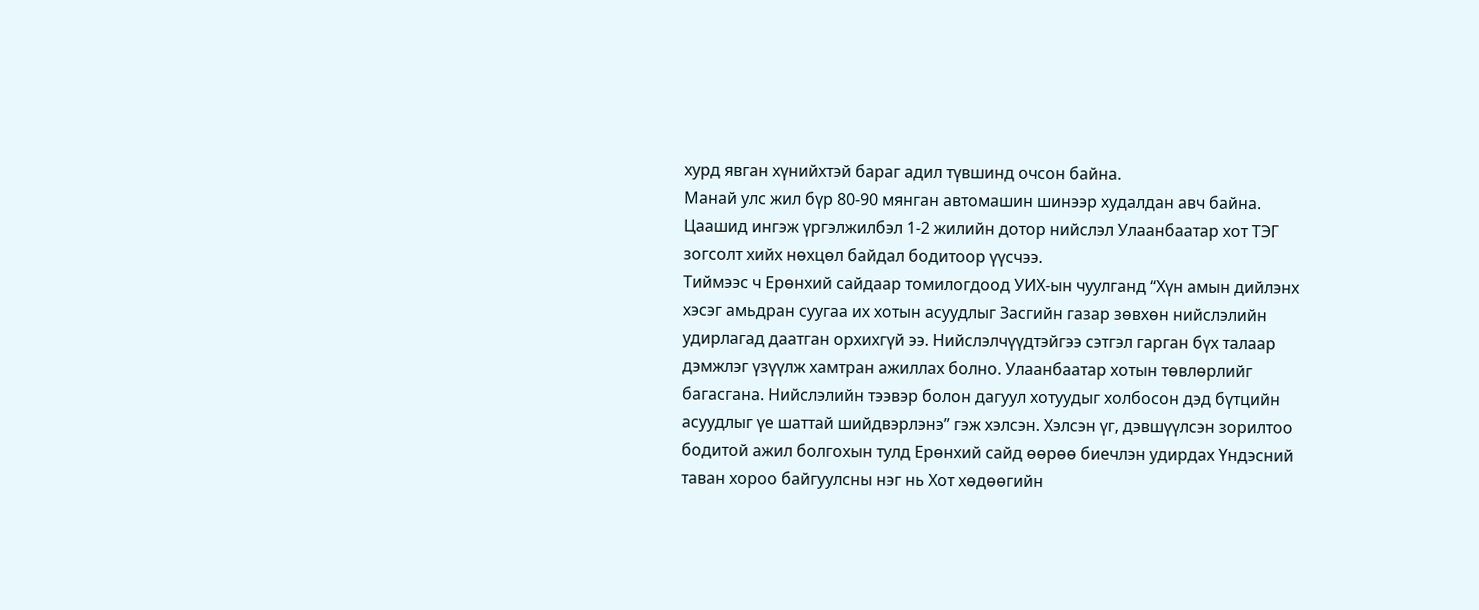хурд явган хүнийхтэй бараг адил түвшинд очсон байна.
Манай улс жил бүр 80-90 мянган автомашин шинээр худалдан авч байна. Цаашид ингэж үргэлжилбэл 1-2 жилийн дотор нийслэл Улаанбаатар хот ТЭГ зогсолт хийх нөхцөл байдал бодитоор үүсчээ.
Тиймээс ч Ерөнхий сайдаар томилогдоод УИХ-ын чуулганд “Хүн амын дийлэнх хэсэг амьдран суугаа их хотын асуудлыг Засгийн газар зөвхөн нийслэлийн удирлагад даатган орхихгүй ээ. Нийслэлчүүдтэйгээ сэтгэл гарган бүх талаар дэмжлэг үзүүлж хамтран ажиллах болно. Улаанбаатар хотын төвлөрлийг багасгана. Нийслэлийн тээвэр болон дагуул хотуудыг холбосон дэд бүтцийн асуудлыг үе шаттай шийдвэрлэнэ” гэж хэлсэн. Хэлсэн үг, дэвшүүлсэн зорилтоо бодитой ажил болгохын тулд Ерөнхий сайд өөрөө биечлэн удирдах Үндэсний таван хороо байгуулсны нэг нь Хот хөдөөгийн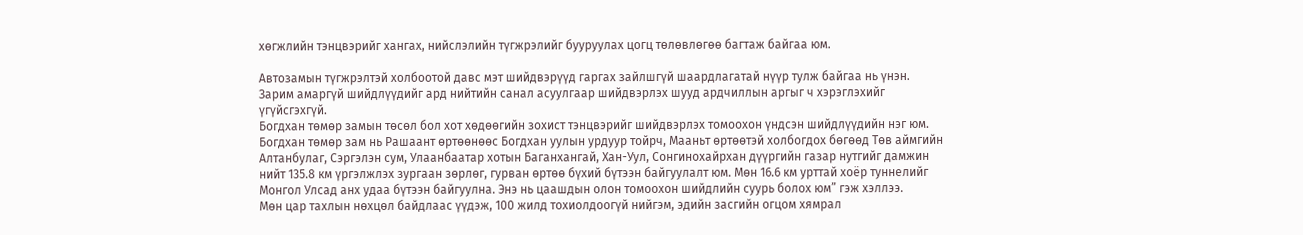хөгжлийн тэнцвэрийг хангах, нийслэлийн түгжрэлийг бууруулах цогц төлөвлөгөө багтаж байгаа юм.

Автозамын түгжрэлтэй холбоотой давс мэт шийдвэрүүд гаргах зайлшгүй шаардлагатай нүүр тулж байгаа нь үнэн. Зарим амаргүй шийдлүүдийг ард нийтийн санал асуулгаар шийдвэрлэх шууд ардчиллын аргыг ч хэрэглэхийг үгүйсгэхгүй.
Богдхан төмөр замын төсөл бол хот хөдөөгийн зохист тэнцвэрийг шийдвэрлэх томоохон үндсэн шийдлүүдийн нэг юм. Богдхан төмөр зам нь Рашаант өртөөнөөс Богдхан уулын урдуур тойрч, Мааньт өртөөтэй холбогдох бөгөөд Төв аймгийн Алтанбулаг, Сэргэлэн сум, Улаанбаатар хотын Баганхангай, Хан-Уул, Сонгинохайрхан дүүргийн газар нутгийг дамжин нийт 135.8 км үргэлжлэх зургаан зөрлөг, гурван өртөө бүхий бүтээн байгуулалт юм. Мөн 16.6 км урттай хоёр туннелийг Монгол Улсад анх удаа бүтээн байгуулна. Энэ нь цаашдын олон томоохон шийдлийн суурь болох юм” гэж хэллээ.
Мөн цар тахлын нөхцөл байдлаас үүдэж, 100 жилд тохиолдоогүй нийгэм, эдийн засгийн огцом хямрал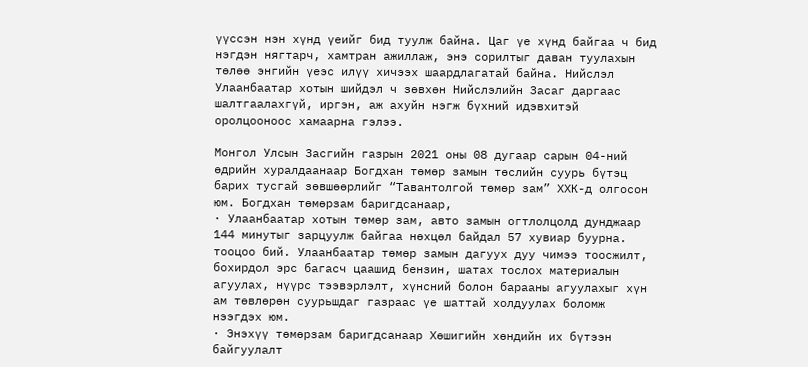үүссэн нэн хүнд үеийг бид туулж байна. Цаг үе хүнд байгаа ч бид нэгдэн нягтарч, хамтран ажиллаж, энэ сорилтыг даван туулахын төлөө энгийн үеэс илүү хичээх шаардлагатай байна. Нийслэл Улаанбаатар хотын шийдэл ч зөвхөн Нийслэлийн Засаг даргаас шалтгаалахгүй, иргэн, аж ахуйн нэгж бүхний идэвхитэй оролцооноос хамаарна гэлээ.

Монгол Улсын Засгийн газрын 2021 оны 08 дугаар сарын 04-ний өдрийн хуралдаанаар Богдхан төмөр замын төслийн суурь бүтэц барих тусгай зөвшөөрлийг “Тавантолгой төмөр зам” ХХК-д олгосон юм. Богдхан төмөрзам баригдсанаар,
· Улаанбаатар хотын төмөр зам, авто замын огтлолцолд дунджаар 144 минутыг зарцуулж байгаа нөхцөл байдал 57 хувиар буурна. тооцоо бий. Улаанбаатар төмөр замын дагуух дуу чимээ тоосжилт, бохирдол эрс багасч цаашид бензин, шатах тослох материалын агуулах, нүүрс тээвэрлэлт, хүнсний болон барааны агуулахыг хүн ам төвлөрөн суурьшдаг газраас үе шаттай холдуулах боломж нээгдэх юм.
· Энэхүү төмөрзам баригдсанаар Хөшигийн хөндийн их бүтээн байгуулалт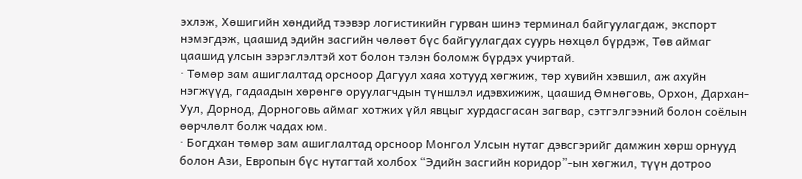эхлэж, Хөшигийн хөндийд тээвэр логистикийн гурван шинэ терминал байгуулагдаж, экспорт нэмэгдэж, цаашид эдийн засгийн чөлөөт бүс байгуулагдах суурь нөхцөл бүрдэж, Төв аймаг цаашид улсын зэрэглэлтэй хот болон тэлэн боломж бүрдэх учиртай.
· Төмөр зам ашиглалтад орсноор Дагуул хаяа хотууд хөгжиж, төр хувийн хэвшил, аж ахуйн нэгжүүд, гадаадын хөрөнгө оруулагчдын түншлэл идэвхижиж, цаашид Өмнөговь, Орхон, Дархан-Уул, Дорнод, Дорноговь аймаг хотжих үйл явцыг хурдасгасан загвар, сэтгэлгээний болон соёлын өөрчлөлт болж чадах юм.
· Богдхан төмөр зам ашиглалтад орсноор Монгол Улсын нутаг дэвсгэрийг дамжин хөрш орнууд болон Ази, Европын бүс нутагтай холбох “Эдийн засгийн коридор”-ын хөгжил, түүн дотроо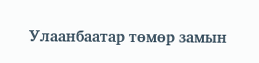Улаанбаатар төмөр замын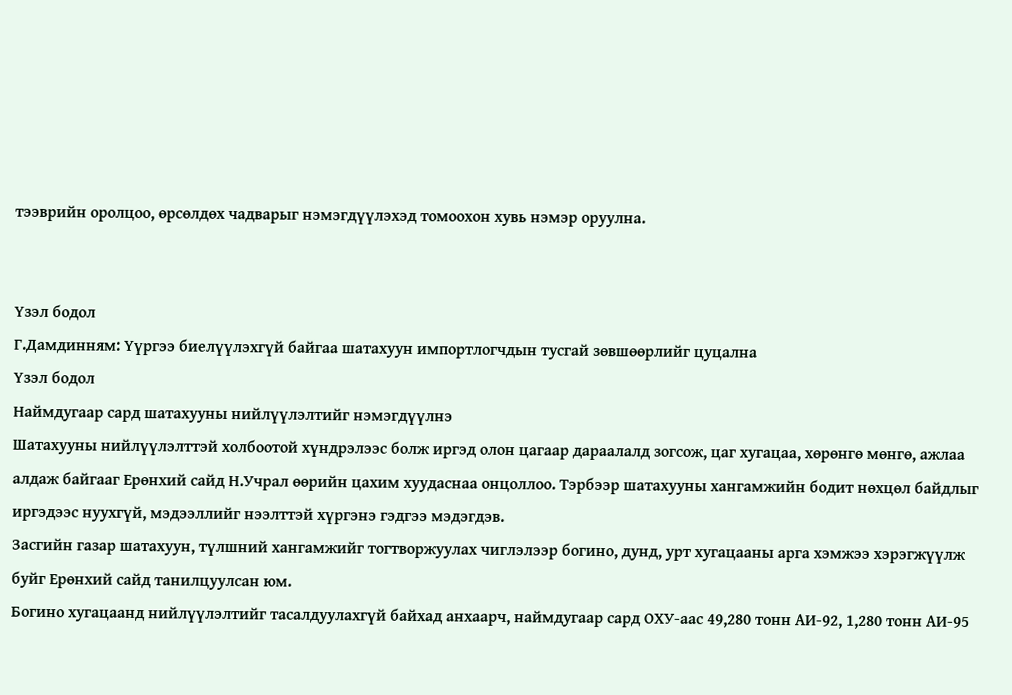тээврийн оролцоо, өрсөлдөх чадварыг нэмэгдүүлэхэд томоохон хувь нэмэр оруулна.


Үзэл бодол
Г.Дамдинням: Үүргээ биелүүлэхгүй байгаа шатахуун импортлогчдын тусгай зөвшөөрлийг цуцална
Үзэл бодол
Наймдугаар сард шатахууны нийлүүлэлтийг нэмэгдүүлнэ
Шатахууны нийлүүлэлттэй холбоотой хүндрэлээс болж иргэд олон цагаар дараалалд зогсож, цаг хугацаа, хөрөнгө мөнгө, ажлаа алдаж байгааг Ерөнхий сайд Н.Учрал өөрийн цахим хуудаснаа онцоллоо. Тэрбээр шатахууны хангамжийн бодит нөхцөл байдлыг иргэдээс нуухгүй, мэдээллийг нээлттэй хүргэнэ гэдгээ мэдэгдэв.
Засгийн газар шатахуун, түлшний хангамжийг тогтворжуулах чиглэлээр богино, дунд, урт хугацааны арга хэмжээ хэрэгжүүлж буйг Ерөнхий сайд танилцуулсан юм.
Богино хугацаанд нийлүүлэлтийг тасалдуулахгүй байхад анхаарч, наймдугаар сард ОХУ-аас 49,280 тонн АИ-92, 1,280 тонн АИ-95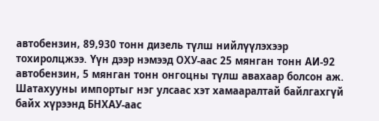автобензин, 89,930 тонн дизель түлш нийлүүлэхээр тохиролцжээ. Үүн дээр нэмээд ОХУ-аас 25 мянган тонн АИ-92 автобензин, 5 мянган тонн онгоцны түлш авахаар болсон аж.
Шатахууны импортыг нэг улсаас хэт хамааралтай байлгахгүй байх хүрээнд БНХАУ-аас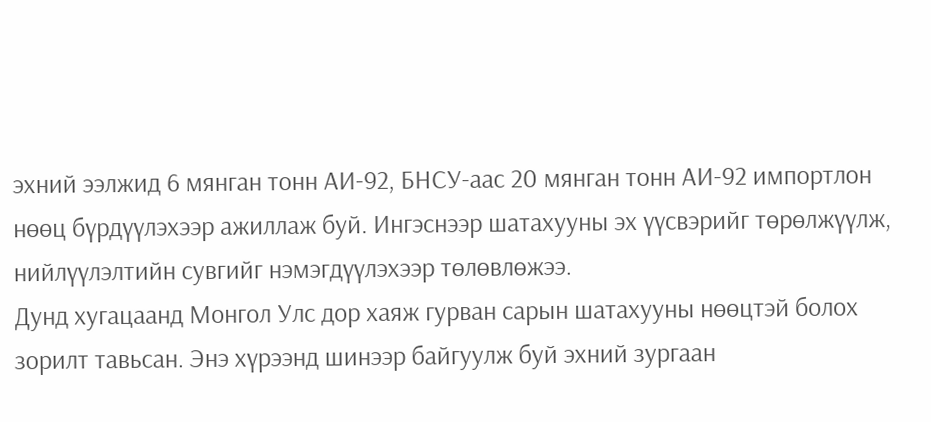эхний ээлжид 6 мянган тонн АИ-92, БНСУ-аас 20 мянган тонн АИ-92 импортлон нөөц бүрдүүлэхээр ажиллаж буй. Ингэснээр шатахууны эх үүсвэрийг төрөлжүүлж, нийлүүлэлтийн сувгийг нэмэгдүүлэхээр төлөвлөжээ.
Дунд хугацаанд Монгол Улс дор хаяж гурван сарын шатахууны нөөцтэй болох зорилт тавьсан. Энэ хүрээнд шинээр байгуулж буй эхний зургаан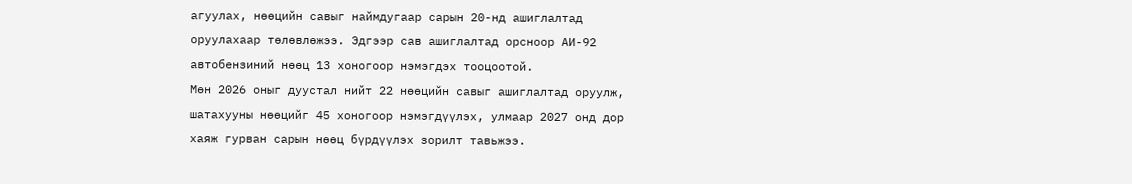агуулах, нөөцийн савыг наймдугаар сарын 20-нд ашиглалтад оруулахаар төлөвлөжээ. Эдгээр сав ашиглалтад орсноор АИ-92 автобензиний нөөц 13 хоногоор нэмэгдэх тооцоотой.
Мөн 2026 оныг дуустал нийт 22 нөөцийн савыг ашиглалтад оруулж, шатахууны нөөцийг 45 хоногоор нэмэгдүүлэх, улмаар 2027 онд дор хаяж гурван сарын нөөц бүрдүүлэх зорилт тавьжээ.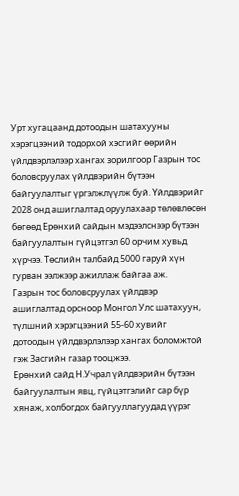Урт хугацаанд дотоодын шатахууны хэрэгцээний тодорхой хэсгийг өөрийн үйлдвэрлэлээр хангах зорилгоор Газрын тос боловсруулах үйлдвэрийн бүтээн байгуулалтыг үргэлжлүүлж буй. Үйлдвэрийг 2028 онд ашиглалтад оруулахаар төлөвлөсөн бөгөөд Ерөнхий сайдын мэдээлснээр бүтээн байгуулалтын гүйцэтгэл 60 орчим хувьд хүрчээ. Төслийн талбайд 5000 гаруй хүн гурван ээлжээр ажиллаж байгаа аж.
Газрын тос боловсруулах үйлдвэр ашиглалтад орсноор Монгол Улс шатахуун, түлшний хэрэгцээний 55-60 хувийг дотоодын үйлдвэрлэлээр хангах боломжтой гэж Засгийн газар тооцжээ.
Ерөнхий сайд Н.Учрал үйлдвэрийн бүтээн байгуулалтын явц, гүйцэтгэлийг сар бүр хянаж, холбогдох байгууллагуудад үүрэг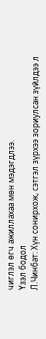чиглэл өгч ажиллахаа мөн мэдэгдлээ.
Үзэл бодол
Л.Чинбат: Хүн сонирхож, сэтгэл зүрхээ зориулсан зүйлдээ л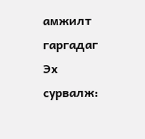амжилт гаргадаг
Эх сурвалж: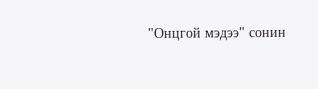"Онцгой мэдээ" сонин